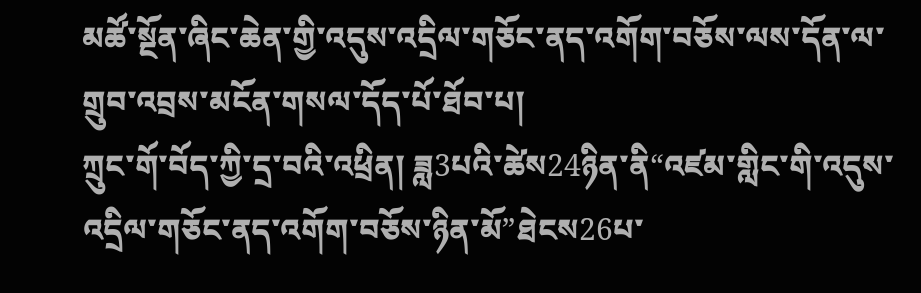མཚོ་སྔོན་ཞིང་ཆེན་གྱི་འདུས་འདྲིལ་གཅོང་ནད་འགོག་བཅོས་ལས་དོན་ལ་གྲུབ་འབྲས་མངོན་གསལ་དོད་པོ་ཐོབ་པ།
ཀྲུང་གོ་བོད་ཀྱི་དྲ་བའི་འཕྲིན། ཟླ3པའི་ཚེས24ཉིན་ནི“འཛམ་གླིང་གི་འདུས་འདྲིལ་གཅོང་ནད་འགོག་བཅོས་ཉིན་མོ”ཐེངས26པ་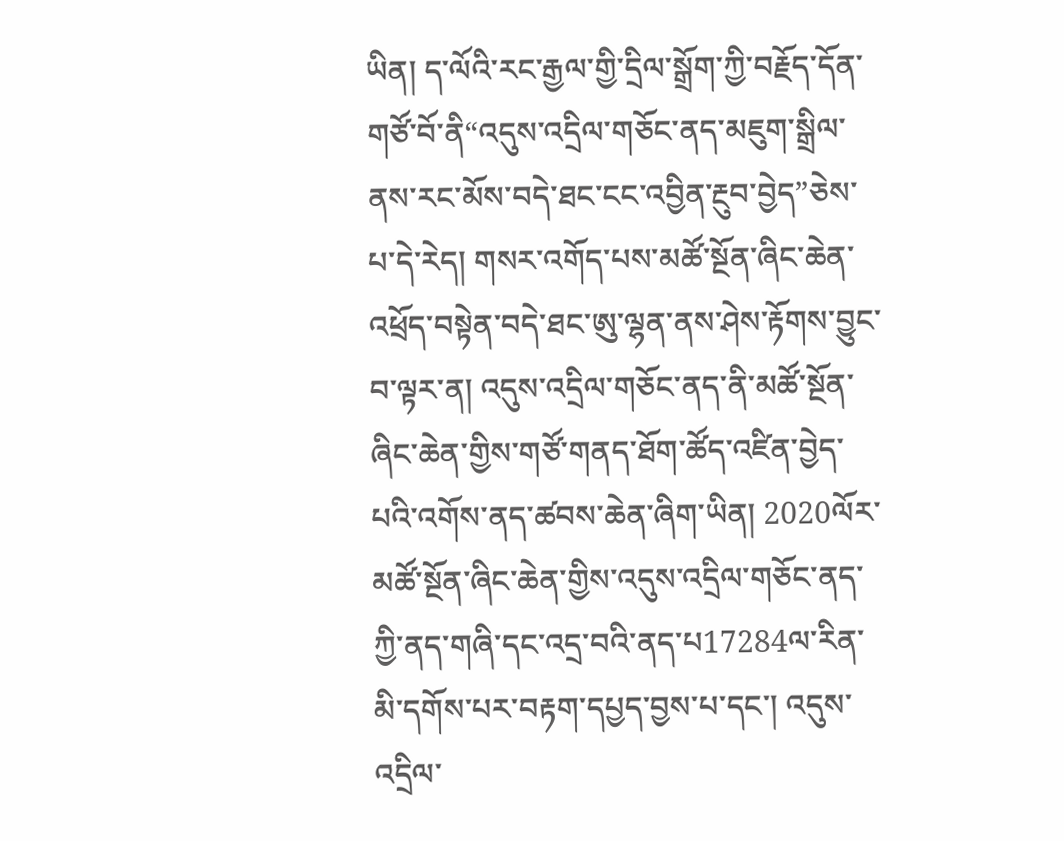ཡིན། ད་ལོའི་རང་རྒྱལ་གྱི་དྲིལ་སྒྲོག་ཀྱི་བརྗོད་དོན་གཙོ་བོ་ནི“འདུས་འདྲིལ་གཅོང་ནད་མཇུག་སྒྲིལ་ནས་རང་མོས་བདེ་ཐང་ངང་འབྱིན་རྔུབ་བྱེད”ཅེས་པ་དེ་རེད། གསར་འགོད་པས་མཚོ་སྔོན་ཞིང་ཆེན་འཕྲོད་བསྟེན་བདེ་ཐང་ཨུ་ལྷན་ནས་ཤེས་རྟོགས་བྱུང་བ་ལྟར་ན། འདུས་འདྲིལ་གཅོང་ནད་ནི་མཚོ་སྔོན་ཞིང་ཆེན་གྱིས་གཙོ་གནད་ཐོག་ཚོད་འཛིན་བྱེད་པའི་འགོས་ནད་ཚབས་ཆེན་ཞིག་ཡིན། 2020ལོར་མཚོ་སྔོན་ཞིང་ཆེན་གྱིས་འདུས་འདྲིལ་གཅོང་ནད་ཀྱི་ནད་གཞི་དང་འདྲ་བའི་ནད་པ17284ལ་རིན་མི་དགོས་པར་བརྟག་དཔྱད་བྱས་པ་དང་། འདུས་འདྲིལ་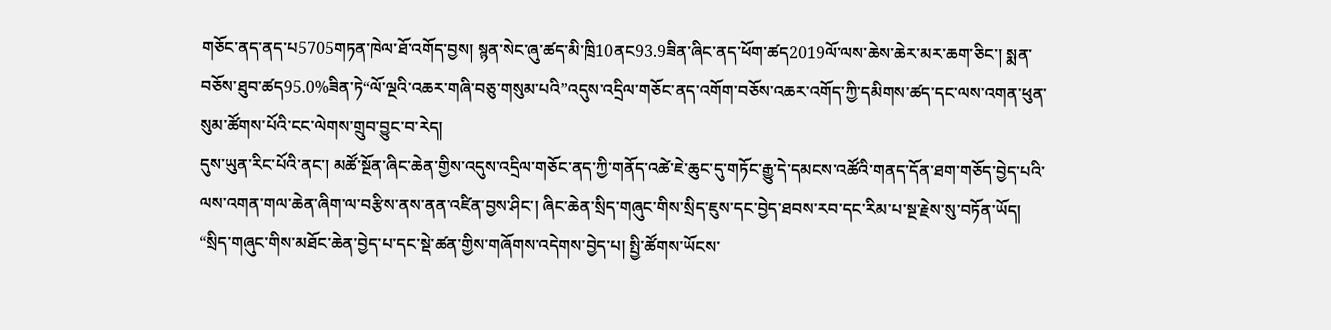གཅོང་ནད་ནད་པ5705གཏན་ཁེལ་ཐོ་འགོད་བྱས། སྙན་སེང་ཞུ་ཚད་མི་ཁྲི10ནང93.9ཟིན་ཞིང་ནད་ཕོག་ཚད2019ལོ་ལས་ཆེས་ཆེར་མར་ཆག་ཅིང་། སྨན་བཅོས་ཐུབ་ཚད95.0%ཟིན་ཏེ“ལོ་ལྔའི་འཆར་གཞི་བཅུ་གསུམ་པའི”འདུས་འདྲིལ་གཅོང་ནད་འགོག་བཅོས་འཆར་འགོད་ཀྱི་དམིགས་ཚད་དང་ལས་འགན་ཕུན་སུམ་ཚོགས་པོའི་ངང་ལེགས་གྲུབ་བྱུང་བ་རེད།
དུས་ཡུན་རིང་པོའི་ནང་། མཚོ་སྔོན་ཞིང་ཆེན་གྱིས་འདུས་འདྲིལ་གཅོང་ནད་ཀྱི་གནོད་འཚེ་ཇེ་ཆུང་དུ་གཏོང་རྒྱུ་དེ་དམངས་འཚོའི་གནད་དོན་ཐག་གཅོད་བྱེད་པའི་ལས་འགན་གལ་ཆེན་ཞིག་ལ་བརྩིས་ནས་ནན་འཛིན་བྱས་ཤིང་། ཞིང་ཆེན་སྲིད་གཞུང་གིས་སྲིད་ཇུས་དང་བྱེད་ཐབས་རབ་དང་རིམ་པ་སྔ་རྗེས་སུ་བཏོན་ཡོད། “སྲིད་གཞུང་གིས་མཐོང་ཆེན་བྱེད་པ་དང་སྡེ་ཚན་གྱིས་གཞོགས་འདེགས་བྱེད་པ། སྤྱི་ཚོགས་ཡོངས་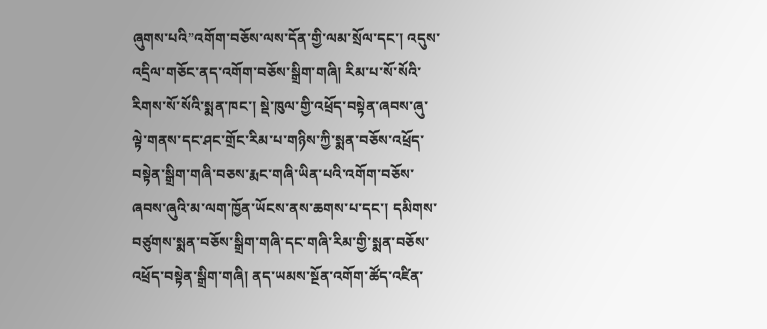ཞུགས་པའི”འགོག་བཅོས་ལས་དོན་གྱི་ལམ་སྲོལ་དང་། འདུས་འདྲིལ་གཅོང་ནད་འགོག་བཅོས་སྒྲིག་གཞི། རིམ་པ་སོ་སོའི་རིགས་སོ་སོའི་སྨན་ཁང་། སྡེ་ཁུལ་གྱི་འཕྲོད་བསྟེན་ཞབས་ཞུ་ལྟེ་གནས་དང་ཤང་གྲོང་རིམ་པ་གཉིས་ཀྱི་སྨན་བཅོས་འཕྲོད་བསྟེན་སྒྲིག་གཞི་བཅས་རྨང་གཞི་ཡིན་པའི་འགོག་བཅོས་ཞབས་ཞུའི་མ་ལག་ཁྱོན་ཡོངས་ནས་ཆགས་པ་དང་། དམིགས་བཙུགས་སྨན་བཅོས་སྒྲིག་གཞི་དང་གཞི་རིམ་གྱི་སྨན་བཅོས་འཕྲོད་བསྟེན་སྒྲིག་གཞི། ནད་ཡམས་སྔོན་འགོག་ཚོད་འཛིན་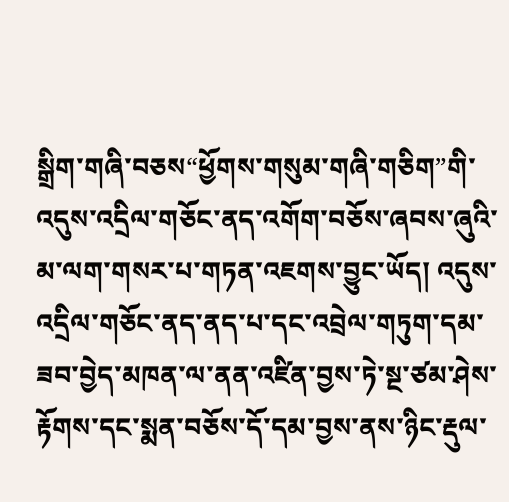སྒྲིག་གཞི་བཅས“ཕྱོགས་གསུམ་གཞི་གཅིག”གི་འདུས་འདྲིལ་གཅོང་ནད་འགོག་བཅོས་ཞབས་ཞུའི་མ་ལག་གསར་པ་གཏན་འཇགས་བྱུང་ཡོད། འདུས་འདྲིལ་གཅོང་ནད་ནད་པ་དང་འབྲེལ་གཏུག་དམ་ཟབ་བྱེད་མཁན་ལ་ནན་འཛིན་བྱས་ཏེ་སྔ་ཙམ་ཤེས་རྟོགས་དང་སྨན་བཅོས་དོ་དམ་བྱས་ནས་ཉིང་རྡུལ་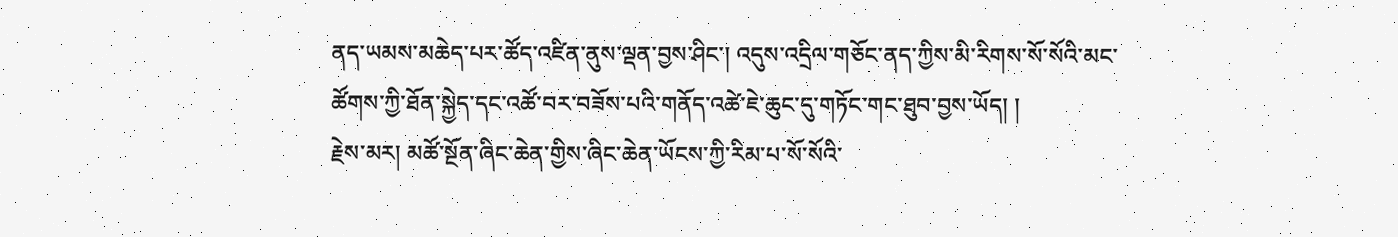ནད་ཡམས་མཆེད་པར་ཚོད་འཛིན་ནུས་ལྡན་བྱས་ཤིང་། འདུས་འདྲིལ་གཅོང་ནད་ཀྱིས་མི་རིགས་སོ་སོའི་མང་ཚོགས་ཀྱི་ཐོན་སྐྱེད་དང་འཚོ་བར་བཟོས་པའི་གནོད་འཚེ་ཇེ་ཆུང་དུ་གཏོང་གང་ཐུབ་བྱས་ཡོད། །
རྗེས་མར། མཚོ་སྔོན་ཞིང་ཆེན་གྱིས་ཞིང་ཆེན་ཡོངས་ཀྱི་རིམ་པ་སོ་སོའི་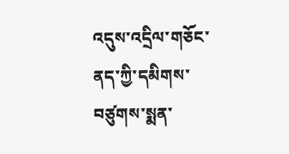འདུས་འདྲིལ་གཅོང་ནད་ཀྱི་དམིགས་བཙུགས་སྨན་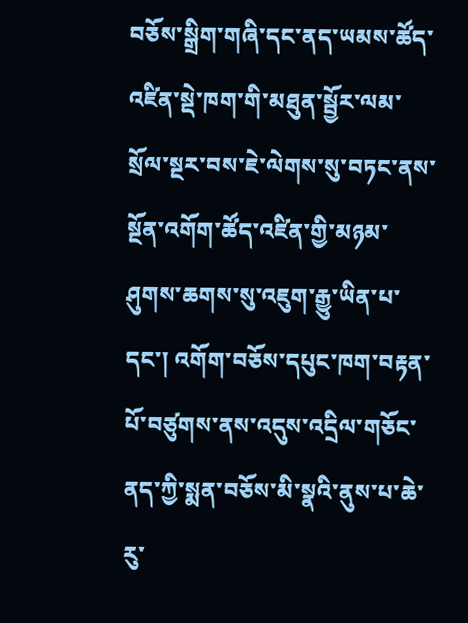བཅོས་སྒྲིག་གཞི་དང་ནད་ཡམས་ཚོད་འཛིན་སྡེ་ཁག་གི་མཐུན་སྦྱོར་ལམ་སྲོལ་སྔར་བས་ཇེ་ལེགས་སུ་བཏང་ནས་སྔོན་འགོག་ཚོད་འཛིན་གྱི་མཉམ་ཤུགས་ཆགས་སུ་འཇུག་རྒྱུ་ཡིན་པ་དང་། འགོག་བཅོས་དཔུང་ཁག་བརྟན་པོ་བཙུགས་ནས་འདུས་འདྲིལ་གཅོང་ནད་ཀྱི་སྨན་བཅོས་མི་སྣའི་ནུས་པ་ཆེ་རུ་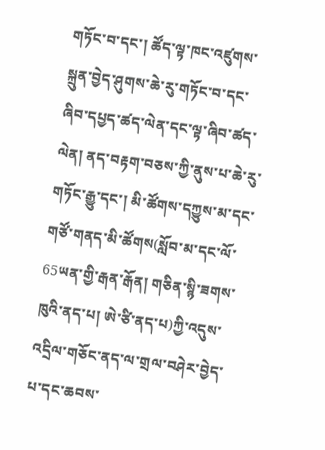གཏོང་བ་དང་། ཚོད་ལྟ་ཁང་འཛུགས་སྐྲུན་བྱེད་ཤུགས་ཆེ་རུ་གཏོང་བ་དང་ཞིབ་དཔྱད་ཚད་ལེན་དང་ལྟ་ཞིབ་ཚད་ལེན། ནད་བརྟག་བཅས་ཀྱི་ནུས་པ་ཆེ་རུ་གཏོང་རྒྱུ་དང་། མི་ཚོགས་དཀྱུས་མ་དང་གཙོ་གནད་མི་ཚོགས(སློབ་མ་དང་ལོ་65ཡན་གྱི་རྒན་རྒོན། གཅིན་སྙི་ཟགས་ཁུའི་ནད་པ། ཨེ་ཙི་ནད་པ)ཀྱི་འདུས་འདྲིལ་གཅོང་ནད་ལ་གྲལ་བཤེར་བྱེད་པ་དང་ཆབས་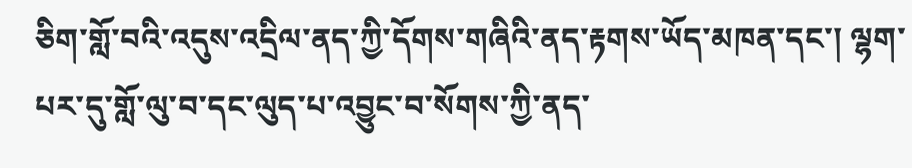ཅིག་གློ་བའི་འདུས་འདྲིལ་ནད་ཀྱི་དོགས་གཞིའི་ནད་རྟགས་ཡོད་མཁན་དང་། ལྷག་པར་དུ་གློ་ལུ་བ་དང་ལུད་པ་འབྱུང་བ་སོགས་ཀྱི་ནད་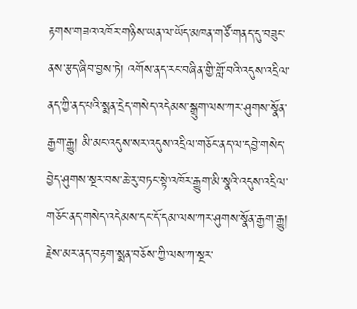རྟགས་གཟའ་འཁོར་གཉིས་ཡན་ལ་ཡོད་མཁན་གཙོ་གནད་དུ་བཟུང་ནས་རྩད་ཞིབ་བྱས་ཏེ། འགོས་ནད་རང་བཞིན་གྱི་གློ་བའི་འདུས་འདྲིལ་ནད་ཀྱི་ནད་པའི་སྨན་དྲེད་གསེད་འདེམས་སྒྲུག་ལས་ཀར་ཤུགས་སྣོན་རྒྱག་རྒྱུ། མི་མང་འདུས་སར་འདུས་འདྲིལ་གཅོང་ནད་ལ་དབྱེ་གསེད་བྱེད་ཤུགས་སྔར་བས་ཆེ་རུ་བཏང་སྟེ་འཁོར་རྒྱུག་མི་སྣའི་འདུས་འདྲིལ་གཅོང་ནད་གསེད་འདེམས་དང་དོ་དམ་ལས་ཀར་ཤུགས་སྣོན་རྒྱག་རྒྱུ། རྗེས་མར་ནད་བརྟག་སྨན་བཅོས་ཀྱི་ལས་ཀ་སྔར་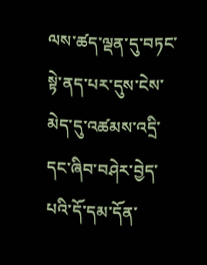ལས་ཚད་ལྡན་དུ་བཏང་སྟེ་ནད་པར་དུས་ངེས་མེད་དུ་འཚམས་འདྲི་དང་ཞིབ་བཤེར་བྱེད་པའི་དོ་དམ་དོན་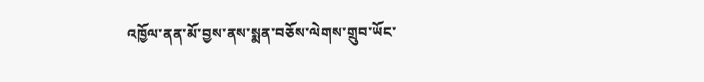འཁྱོལ་ནན་མོ་བྱས་ནས་སྨན་བཅོས་ལེགས་གྲུབ་ཡོང་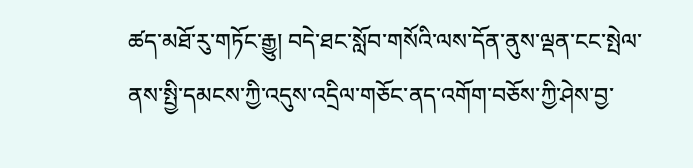ཚད་མཐོ་རུ་གཏོང་རྒྱུ། བདེ་ཐང་སློབ་གསོའི་ལས་དོན་ནུས་ལྡན་ངང་སྤེལ་ནས་སྤྱི་དམངས་ཀྱི་འདུས་འདྲིལ་གཅོང་ནད་འགོག་བཅོས་ཀྱི་ཤེས་བྱ་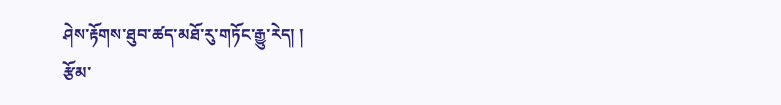ཤེས་རྟོགས་ཐུབ་ཚད་མཐོ་རུ་གཏོང་རྒྱུ་རེད། །
རྩོམ་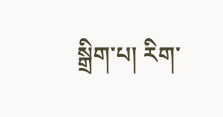སྒྲིག་པ། རིག་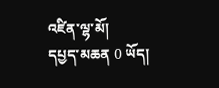འཛིན་ལྷ་མོ།
དཔྱད་མཆན 0 ཡོད།